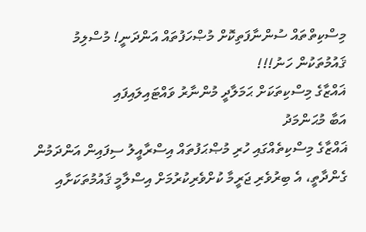މިސްކިތްތައް ސުންނާފަތިކޮށް މުޞްހަފުތައް އަންދަނީ! މުސްލިމު ޤައުމުތަކުން ހަނު!!!
ޣައްޒާގެ މިސްކިތަކަށް ޙަމަލާދީ މުންނާރު ވައްޓައިލައިފައި
އަބާ މުޙަންމަދު
ޣައްޒާގެ މިސްކިތެއްގައި ހުރި މުޞްޙަފުތައް އިސްރާއީލު ސިފައިން އަންދަމުން ގެންދާތީ، އެ ބިރުވެރި ޖަރީމާ ކުށްވެރިކުރުމަށް އިސްލާމީ ޤައުމުތަކަށާއި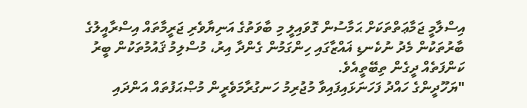އިސްލާމީ ޖަމާޢަތްތަކަށް ޙަމާސުން ގޮވައިލީ މި ބާވަތުގެ އަނިޔާވެރި ޖަރީމާތައް އިސްރާއީލުގެ ބާރުތަކުން މެދު ނުކެނޑި ޣައްޒާގައި ހިންގަމުން ގެންދާ އިރު، މުސްލިމު ޤައުމުތަކުން ބީރު ކަންފަތެއް ދީގެން ތިބޭތީއެވެ.
"ޔަހޫދީންގެ ހައްދު ފަހަނަޅައިފައިވާ މުޖުރިމު ހަނގުރާމަވެރީން މުޞްޙަފުތައް އަންދައި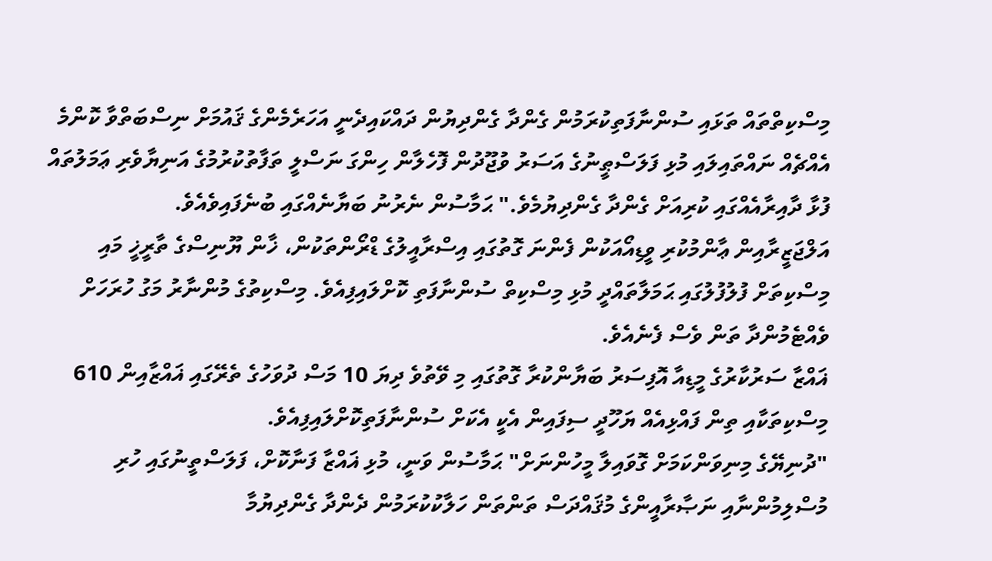މިސްކިތްތައް ތަޅައި ސުންނާފަތިކުރަމުން ގެންދާ ގެންދިޔުން ދައްކައިދެނީ އަހަރެމެންގެ ޤައުމަށް ނިސްބަތްވާ ކޮންމެ އެއްޗެއް ނައްތައިލައި މުޅި ފަލަސްޠީނުގެ އަސަރު ވުޖޫދުން ފޮހެލާން ހިންގަ ނަސްލީ ތަފާތުކުރުމުގެ އަނިޔާވެރި ޢަމަލުތައް ފުޅާ ދާއިރާއެއްގައި ކުރިއަށް ގެންދާ ގެންދިޔުމެވެ." ޙަމާސުން ނެރުނު ބަޔާނެއްގައި ބުނެފައިވެއެވެ.
އަލްޖަޒީރާއިން ޢާންމުކުރި ވީޑިއޯއަކުން ފެންނަ ގޮތުގައި އިސްރާއީލުގެ ޑްރޯންތަކުން، ޚާން ޔޫނިސްގެ ތާރީޚީ މައި މިސްކިތަށް ފުލުފުލުގައި ޙަމަލާތައްދީ މުޅި މިސްކިތް ސުންނާފަތި ކޮށްލައިފިއެވެ. މިސްކިތުގެ މުންނާރު މަގު ހުރަހަށް ވެއްޓެމުންދާ ތަން ވެސް ފެނެއެވެ.
ޣައްޒާ ސަރުކާރުގެ މީޑިއާ އޮފިސަރު ބަޔާންކުރާ ގޮތުގައި މި ވޭތުވެ ދިޔަ 10 މަސް ދުވަހުގެ ތެރޭގައި ޣައްޒާއިން 610 މިސްކިތަކާއި ތިން ފައްޅިއެއް ޔަހޫދީ ސިފައިން އެކީ އެކަށް ސުންނާފަތިކޮށްލައިފިއެވެ.
"ދުނިޔޭގެ މިނިވަންކަމަށް ގޮވައިލާ މީހުންނަށް" ޙަމާސުން ވަނީ، މުޅި ޣައްޒާ ފަނާކޮށް، ފަލަސްތީނުގައި ހުރި މުސްލިމުންނާއި ނަޞާރާއީންގެ މުޤައްދަސް ތަންތަން ހަލާކުކުރަމުން ދެންދާ ގެންދިޔުމާ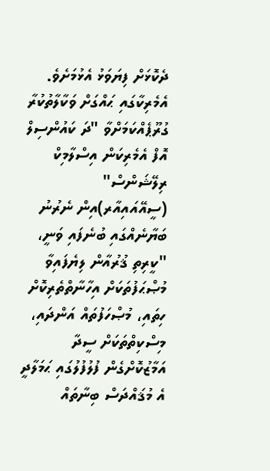ދެކޮޅަށް ފިޔަވަޅު އެޅުމަށެވެ.
އެމެރިކާގައި ޙައްގަށް ވަކާލާތުކުރާ ގުރޫޕެއްކަމަށްވާ "ދަ ކައުންސިލް އޮފް އެމެރިކަން އިސްލާމިކް ރިލޭޝަންސް" (ސީއޭއައިއާރ)އިން ނެރުނު ބަޔާނެއްގައި ބުނެފައި ވަނީ، "ކީރިތި ޤުރުއާން ލިޔެފައިވާ މުޞްޙަފުތަކަށް އިހާނާތްތެރިކޮށް ހިތައި، މުޞްހަފުތައް އަންދައި، މިސްކިތްތަކަށް ސީދާ އަމާޒުކޮށްގެން ފުލުފުލުގައި ޙަމަލާދީ އެ މުޤައްދަސް ބިނާތައް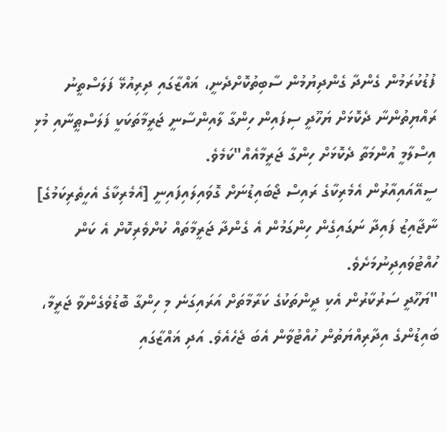ފުޑުކުރަމުން ގެންދާ ގެންދިޔުމުން ސާބިތުކޮށްދެނީ، ޣައްޒާގައި ދިރިއުޅޭ ފަލަސްތީނު ރައްޔިތުންނާ ދެކޮޅަށް ޔަހޫދީ ސިފައިން ހިންގާ ލާއިންސާނީ ޖަރީމާތަކަކީ ފަލަސްޠީނާއި މުޅި އިސްލާމީ އުންމަތާ ދެކޮޅަށް ހިންގާ ޖަރީމާއެއް"ކަމެވެ.
ސީއޭއައިއާރުން އެމެރިކާގެ ރައިސް ޖޯބައިޑުނަށް ގޮވައިލައިފައިނީ [އެމެރިކާގެ އެހީތެރިކަމުގެ] ނާޖާއިޒު ފައިދާ ނަގައިގެން ހިންގަމުން އެ ގެންދާ ޖަރީމާތައް ކުށްވެރިކޮށް އެ ކަން ހުއްޓުވައިދިނުމަށެވެ.
"ޔަހޫދީ ސަރުކާރުން އެކި ދީންތަކުގެ ކަރާމާތަށް އަރައިގަނެ މި ހިންގާ ބޮޑުވެގެންވާ ޖަރީމާ، ބައިޑުންގެ އިދާރިއްޔަތުން ހުއްޓުވާން އެބަ ޖެހެއެވެ. އަދި ޣައްޒާގައި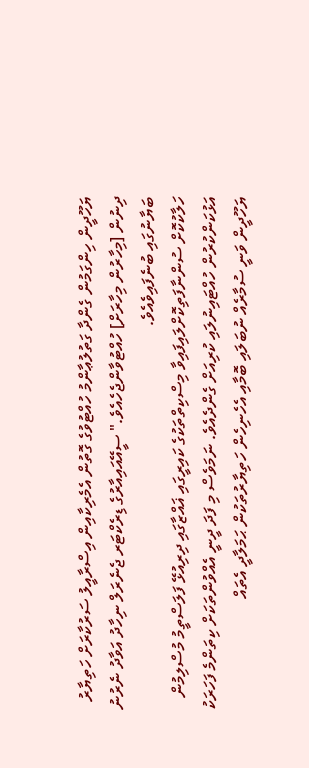ޔަހޫދީން ހިންގަމުން ގެންދާ ގަތުލުޢާންމު ހުއްޓުވުގެ ގޮތުން އެމެރިކާއިން އިސްރާއީލު ސަރުކާރަށް ހަތިޔާރު ދިނުން [މިހާރުން މިހާރަށް] ހުއްޓުވާންޖެހެއެވެ." ސީއޭއައިއާރުގެ ޑިރެކްޓަރ ޖެނެރަލް ނިހާދު އަވާދު ނެރުނު ބަޔާނުގައި ބުނެފައިވެއެވެ.
ހަލާކުކޮށް ސުންނާފަތިކޮށްލައިފައިވާ މިސްކިތްތަކުގެ ކައިރީގައި ޣައްޒާގައި ދިރިއުޅޭ ފަލަސްތީމު މުސްލިމުން އަޅުކަންކުރުން ހުއްޓައިނުލައި ކުރިއަށް ގެންދެއެވެ. ނަމަވެސް މި ފަދަ ދީނީ އެއްވުންތަކަށް ކިތަންމެ ފަހަރަކު ޔަހޫދީން ވަނީ ސުމާރެއް ނުބަލައި ބޮމާއި އެހެނިހެން ހަތިޔާރުތަކުން ޙަމަލާދީ އެތައް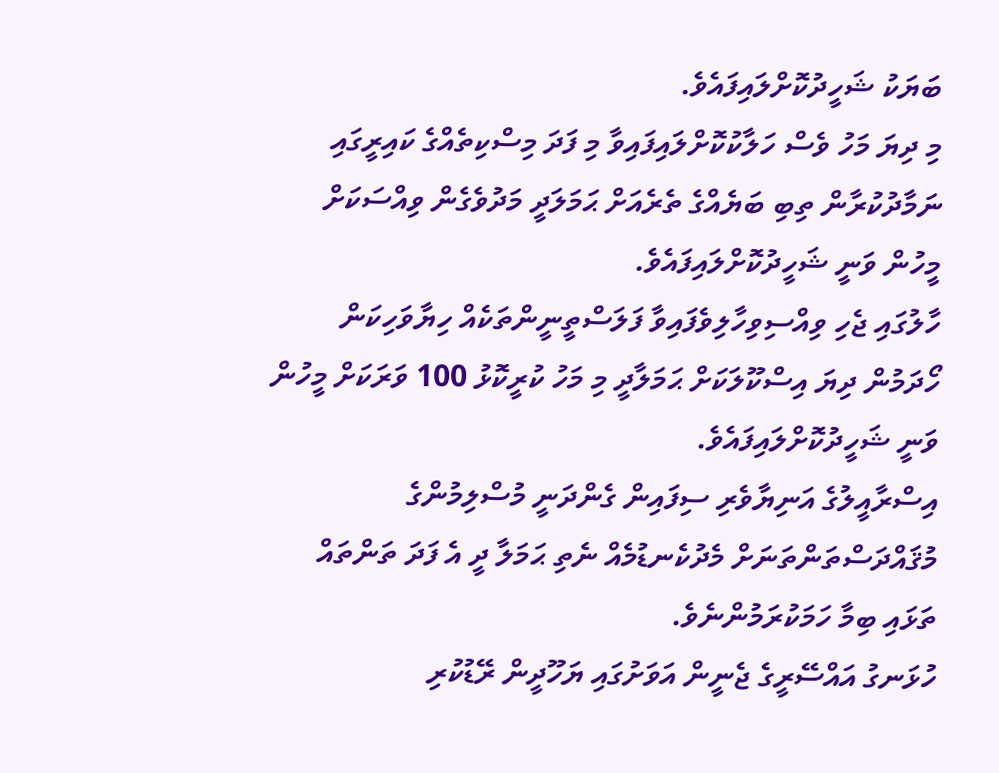ބަޔަކު ޝަހީދުކޮށްލައިފައެވެ.
މި ދިޔަ މަހު ވެސް ހަލާކުކޮށްލައިފައިވާ މި ފަދަ މިސްކިތެއްގެ ކައިރީގައި ނަމާދުކުރާން ތިބި ބަޔެއްގެ ތެރެއަށް ޙަމަލަދީ މަދުވެގެން ވިއްސަކަށް މީހުން ވަނީ ޝަހީދުކޮށްލައިފައެވެ.
ހާލުގައި ޖެހި ވިއްސިވިހާލިވެފައިވާ ފަލަސްތީނީންތަކެއް ހިޔާވަހިކަން ހޯދަމުން ދިޔަ އިސްކޫލަކަށް ޙަމަލާދީ މި މަހު ކުރީކޮޅު 100 ވަރަކަށް މީހުން ވަނީ ޝަހީދުކޮށްލައިފައެވެ.
އިސްރާއީލުގެ އަނިޔާވެރި ސިފައިން ގެންދަނީ މުސްލިމުންގެ މުޤައްދަސްތަންތަނަށް މެދުކެނޑުމެއް ނެތި ޙަމަލާ ދީ އެ ފަދަ ތަންތައް ތަޅައި ބިމާ ހަމަކުރަމުންނެވެ.
ހުޅަނގު އައްސޭރީގެ ޖެނީން އަވަށުގައި ޔަހޫދީން ރޭޑުކުރި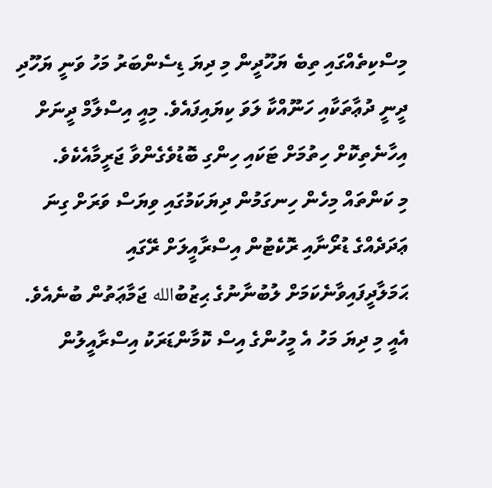މިސްކިތެއްގައި ތިބެ ޔަހޫދީން މި ދިޔަ ޑިސެންބަރު މަހު ވަނީ ޔަހޫދި ދީނީ ދުޢާތަކާއި ހަނޫއްކާ ލަވަ ކިޔައިފައެވެ. މިއީ އިސްލާމް ދީނަށް އިހާނެތިކޮށް ހިތުމަށް ޓަކައި ހިންގި ބޮޑުވެގެންވާ ޖަރީމާއެކެވެ.
މި ކަންތައް މިހެން ހިނގަމުން ދިޔަކަމުގައި ވިޔަސް ވަރަށް ގިނަ ޢަދަދެއްގެ ޑުރޯނާއި ރޮކެޓުން އިސްރާއީލަށް ރޭގައި ޙަމަލާދީފައިވާނެކަމަށް ލުބުނާނުގެ ޙިޒުބުالله ޖަމާޢަތުން ބުނެއެވެ. އެއީ މި ދިޔަ މަހު އެ މީހުންގެ އިސް ކޮމާންޑަރަކު އިސްރާއީލުން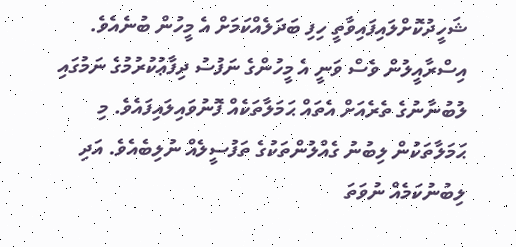ޝަހީދުކޮށްލައިފައިވާތީ ހިފި ބަދަލެއްކަމަށް އެ މީހުން ބުނެއެވެ. އިސްރާއީލުން ވެސް ވަނީ އެ މީހުންގެ ނަފުސު ދިފާޢުކުރުމުގެ ނަމުގައި ލުބުނާނުގެ ތެރެއަށް އެތައް ޙަމަލާތަކެއް ފޮނުވައިލައިފައެވެ. މި ޙަމަލާތަކުން ލިބުނު ގެއްލުންތަކުގެ ތަފުސީލެއް ނުލިބެއެވެ. އަދި ލިބުނުކަމެއް ނުވަތަ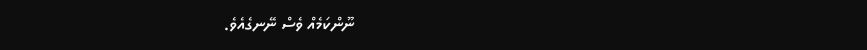ނޫންކަމެއް ވެސް ނޭނގެއެވެ.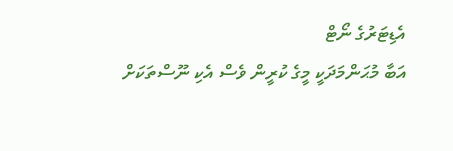އެޑިޓަރުގެ ނޯޓް
އަބާ މުޙަންމަދަކީ މީގެ ކުރީން ވެސް އެކި ނޫސްތަކަށް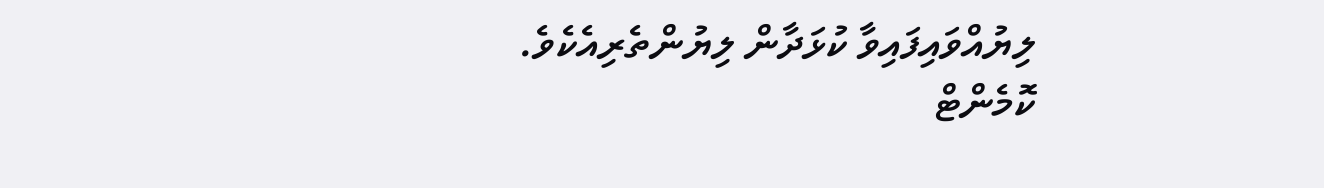ލިޔުއްވައިފައިވާ ކުޅަދާން ލިޔުންތެރިއެކެވެ.
ކޮމެންޓް